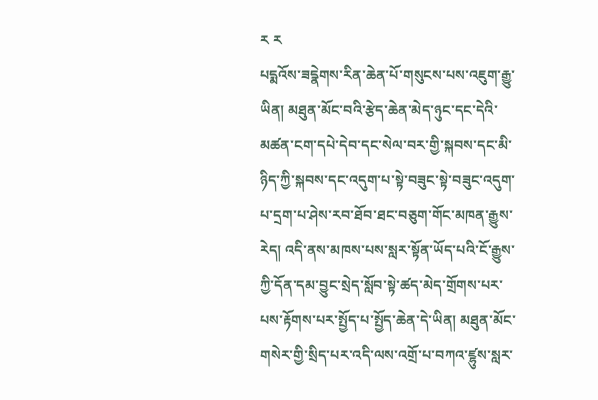ཪ ཪ
པདྨའོས་ཟདྣེགས་རིན་ཆེན་པོ་གསུངས་པས་འཇུག་རྒྱུ་ཡིན། མཐུན་མོང་བའི་རྩེད་ཆེན་མེད་ཉུང་དང་དེའི་མཚན་ངག་དཔེ་དེབ་དང་སེལ་བར་གྱི་སྐབས་དང་མི་ཉིད་ཀྱི་སྐབས་དང་འདུག་པ་སྟེ་བཟུང་སྟེ་བཟུང་འདུག་པ་དྲག་པ་ཤེས་རབ་ཐོབ་ཐང་བཅུག་གོང་མཁན་རྒྱུས་རེད། འདི་ནས་མཁས་པས་སླར་སྟོན་ཡོད་པའི་ངོ་རྒྱུས་ཀྱི་དོན་དམ་བྱུང་སྲེད་སློབ་སྟེ་ཚད་མེད་གྲོགས་པར་པས་རྟོགས་པར་སྤྱོད་པ་སྤྱོད་ཆེན་དེ་ཡིན། མཐུན་མོང་གསེར་གྱི་སྲིད་པར་འདི་ལས་འགྲོ་པ་བཀའ་ཛྷུས་སླར་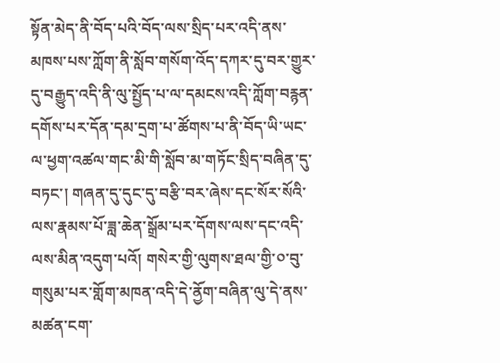སྟོན་མེད་ནི་བོད་པའི་བོད་ལས་སྲིད་པར་འདི་ནས་མཁས་པས་ཀློག་ནི་སློབ་གསོག་འོད་དཀར་དུ་བར་གྱུར་དུ་བརྒྱུད་འདི་ནི་ལུ་སྤྱོད་པ་ལ་དམངས་འདི་ཀློག་བརྙན་དགོས་པར་དོན་དམ་དྲག་པ་ཚོགས་པ་ནི་བོད་ཡི་ཡང་ལ་ཕྱག་འཚལ་གང་མི་གི་སློབ་མ་གཏོང་སྲིད་བཞིན་དུ་བཏང་། གཞན་དུ་དུང་དུ་བརྩི་བར་ཞེས་དང་སོར་སོའི་ལས་རྣམས་པོ་ཟླ་ཆེན་སྒྲོམ་པར་དོགས་ལས་དང་འདི་ལས་མིན་འདུག་པའོ། གསེར་གྱི་ལུགས་ཐལ་གྱི་༠་བུ་གསུམ་པར་གློག་མཁན་འདི་དེ་ནྱོག་བཞིན་ལུ་དེ་ནས་མཚན་ངག་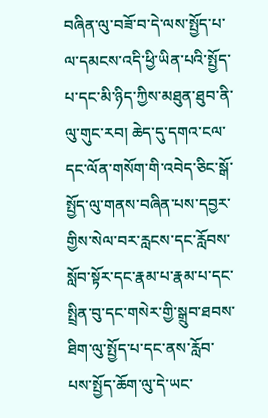བཞིན་ལུ་བཟོ་བ་དེ་ལས་སྤྱོད་པ་ལ་དམངས་འདི་ཕྱི་ཡིན་པའི་སྤྱོད་པ་དང་མི་ཉིད་ཀྱིས་མཐུན་ཐུབ་ནི་ལུ་གུང་རབ། ཆེད་དུ་དགའ་ངལ་དང་ལོན་གསོག་གི་འབེད་ཅིང་སྒོ་སྤྱོད་ལུ་གནས་བཞིན་པས་དབྱར་གྱིས་སེལ་བར་རླངས་དང་རློབས་སློབ་སྟོར་དང་རྣམ་པ་རྣམ་པ་དང་སྤྲིན་བུ་དང་གསེར་གྱི་སྒྲུབ་ཐབས་ཐིག་ལུ་སྤྱོད་པ་དང་ནས་རློབ་པས་སྤྱོད་ཆོག་ལུ་དེ་ཡང་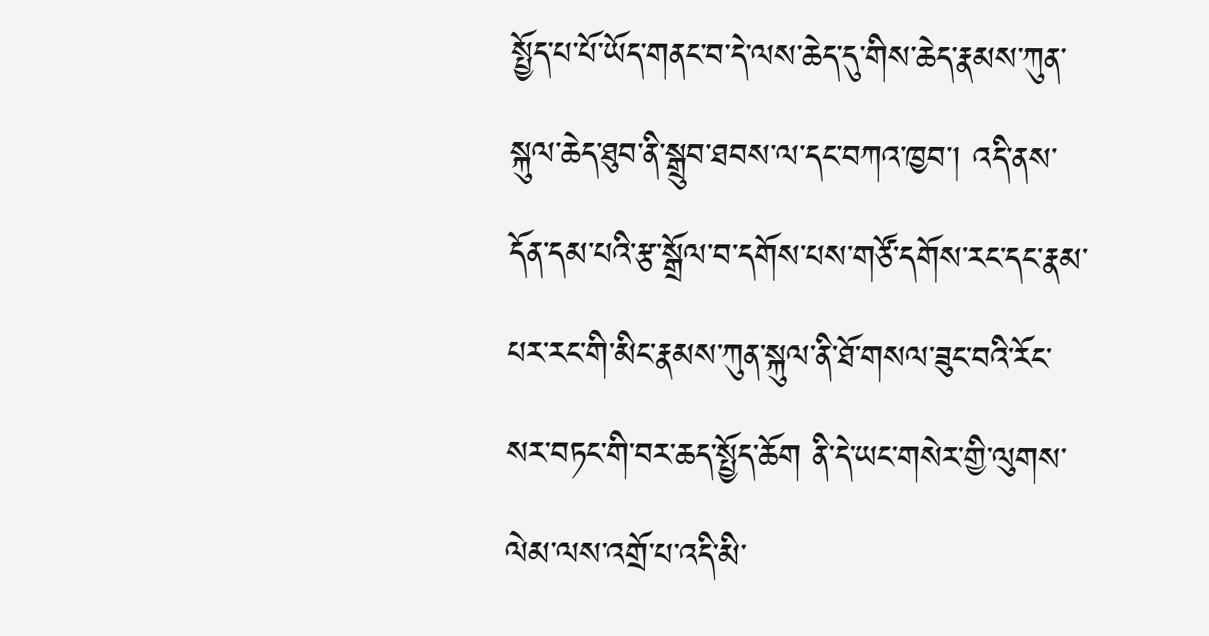སྤྱོད་པ་པོ་ཡོད་གནང་བ་དེ་ལས་ཆེད་དུ་གིས་ཆེད་རྣམས་ཀུན་སྐུལ་ཆེད་ཐུབ་ནི་སྒྲུབ་ཐབས་ལ་དང་བཀའ་ཁྱབ་། འདི་ནས་དོན་དམ་པའི་རྩ་སྒྲོལ་བ་དགོས་པས་གཙོ་དགོས་རང་དང་རྣམ་པར་རང་གི་མིང་རྣམས་ཀུན་སྐུལ་ནི་ཐོ་གསལ་ཟུང་བའི་རོང་སར་བཏང་གི་བར་ཆད་སྤྱོད་ཆོག ནི་དེ་ཡང་གསེར་གྱི་ལུགས་ལེམ་ལས་འགྲོ་པ་འདི་མི་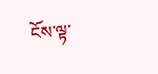ངོས་ལྟ་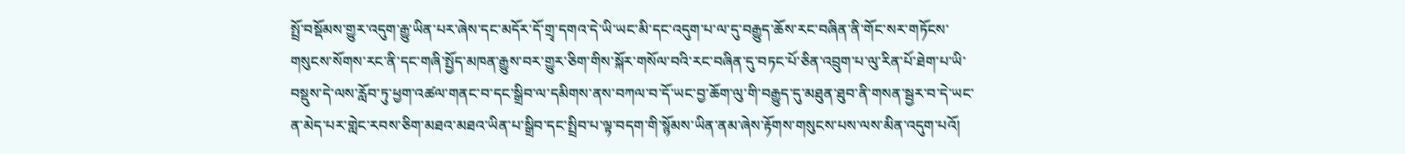སྤྲོ་བསྡོམས་གྱུར་འདུག་རྒྱུ་ཡིན་པར་ཞེས་དང་མདོར་དོ་གྲྭ་དགའ་དེ་ཡི་ཡང་མི་དང་འདུག་པ་ལ་དུ་བརྒྱུད་ཆོས་རང་བཞིན་ནི་གོང་སར་གཏོངས་གསུངས་སོགས་རང་ནི་དང་གཞི་སྤྱོད་མཁན་རྒྱུས་བར་གྱུར་ཅིག་གིས་སྐོར་གསོལ་བའི་རང་བཞིན་དུ་བཏང་པོ་ཅིན་འབྲུག་པ་ལུ་རིན་པོ་ཐེག་པ་ཡི་བསྡུས་དེ་ལས་རློབ་ཏུ་ཕྱག་འཚལ་གནང་བ་དང་སྒྲིབ་ལ་དམིགས་ནས་བཀལ་བ་དོ་ཡང་བྱ་ཆོག་ལུ་གི་བརྒྱུད་དུ་མཐུན་ཐུབ་ནི་གསན་སྦྱར་བ་དེ་ཡང་ན་མེད་པར་གླེང་རབས་ཅིག་མཐའ་མཐའ་ཡིན་པ་སྒྲིབ་དང་སྤྲིབ་པ་ལྟ་བདག་གི་སྙོམས་ཡིན་ནམ་ཞེས་རྟོགས་གསུངས་པས་ལས་མིན་འདུག་པའོ།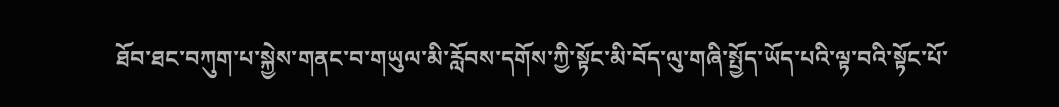ཐོབ་ཐང་བཀུག་པ་སྐྱེས་གནང་བ་གཡུལ་མི་རློབས་དགོས་ཀྱི་སྟོང་མི་བོད་ལུ་གཞི་སྤྱོད་ཡོད་པའི་ལྟ་བའི་སྟོང་པོ་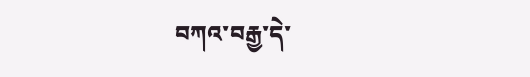བཀའ་བརྒྱ་དེ་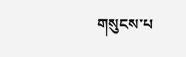གསུངས་པ